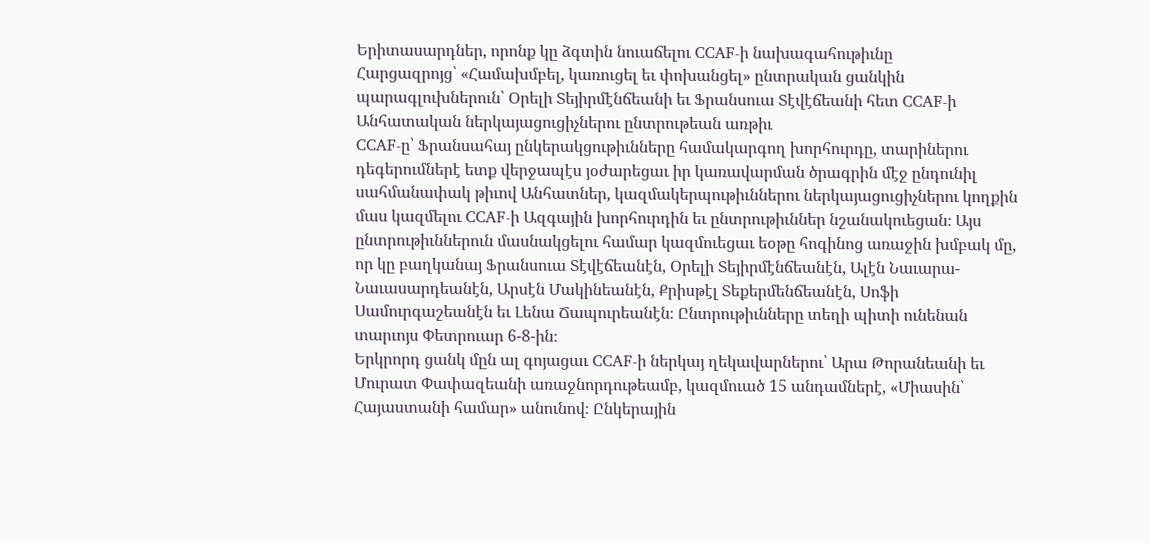Երիտասարդներ, որոնք կը ձգտին նուաճելու CCAF-ի նախագահութիւնը
Հարցազրոյց՝ «Համախմբել, կառուցել եւ փոխանցել» ընտրական ցանկին պարագլուխներուն՝ Օրելի Տեյիրմէնճեանի եւ Ֆրանսուա Տէվէճեանի հետ CCAF-ի Անհատական ներկայացուցիչներու ընտրութեան առթիւ
CCAF-ը՝ Ֆրանսահայ ընկերակցութիւնները համակարգող խորհուրդը, տարիներու դեգերումներէ ետք վերջապէս յօժարեցաւ իր կառավարման ծրագրին մէջ ընդունիլ սահմանափակ թիւով Անհատներ, կազմակերպութիւններու ներկայացուցիչներու կողքին մաս կազմելու CCAF-ի Ազգային խորհուրդին եւ ընտրութիւններ նշանակուեցան։ Այս ընտրութիւններուն մասնակցելու համար կազմուեցաւ եօթը հոգինոց առաջին խմբակ մը, որ կը բաղկանայ Ֆրանսուա Տէվէճեանէն, Օրելի Տեյիրմէնճեանէն, Ալէն Նաւարա-Նաւասարդեանէն, Արսէն Մակինեանէն, Քրիսթէլ Տեքերմենճեանէն, Սոֆի Սամուրգաշեանէն եւ Լենա Ճապուրեանէն։ Ընտրութիւնները տեղի պիտի ունենան տարւոյս Փետրուար 6-8-ին։
Երկրորդ ցանկ մըն ալ գոյացաւ CCAF-ի ներկայ ղեկավարներու՝ Արա Թորանեանի եւ Մուրատ Փափազեանի առաջնորդութեամբ, կազմուած 15 անդամներէ, «Միասին՝ Հայաստանի համար» անունով։ Ընկերային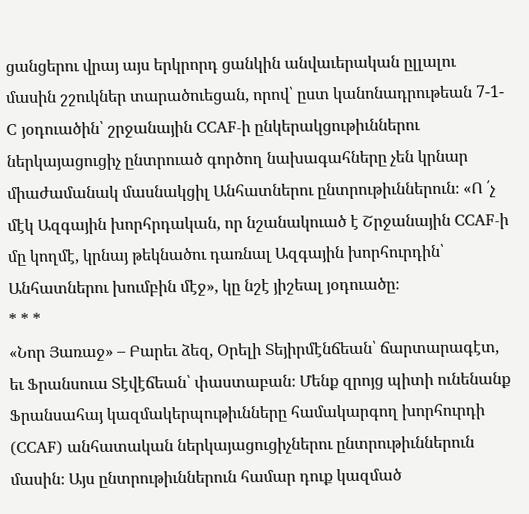ցանցերու վրայ այս երկրորդ ցանկին անվաւերական ըլլալու մասին շշուկներ տարածուեցան, որով՝ ըստ կանոնադրութեան 7-1-C յօդուածին՝ շրջանային CCAF-ի ընկերակցութիւններու ներկայացուցիչ ընտրուած գործող նախագահները չեն կրնար միաժամանակ մասնակցիլ Անհատներու ընտրութիւններուն։ «Ո ՛չ մէկ Ազգային խորհրդական, որ նշանակուած է Շրջանային CCAF-ի մը կողմէ, կրնայ թեկնածու դառնալ Ազգային խորհուրդին՝ Անհատներու խումբին մէջ», կը նշէ յիշեալ յօդուածը։
* * *
«Նոր Յառաջ» – Բարեւ ձեզ, Օրելի Տեյիրմէնճեան՝ ճարտարագէտ, եւ Ֆրանսուա Տէվէճեան՝ փաստաբան։ Մենք զրոյց պիտի ունենանք Ֆրանսահայ կազմակերպութիւնները համակարգող խորհուրդի (CCAF) անհատական ներկայացուցիչներու ընտրութիւններուն մասին։ Այս ընտրութիւններուն համար դուք կազմած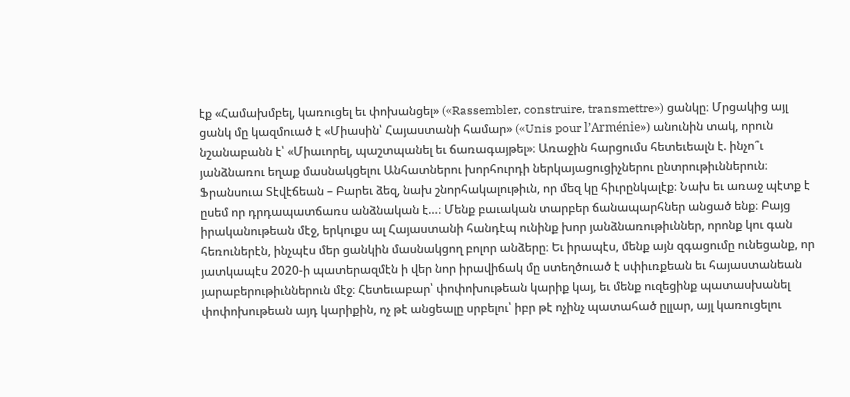էք «Համախմբել, կառուցել եւ փոխանցել» («Rassembler, construire, transmettre») ցանկը։ Մրցակից այլ ցանկ մը կազմուած է «Միասին՝ Հայաստանի համար» («Unis pour l’Arménie») անունին տակ, որուն նշանաբանն է՝ «Միաւորել, պաշտպանել եւ ճառագայթել»։ Առաջին հարցումս հետեւեալն է. ինչո՞ւ յանձնառու եղաք մասնակցելու Անհատներու խորհուրդի ներկայացուցիչներու ընտրութիւններուն։
Ֆրանսուա Տէվէճեան – Բարեւ ձեզ, նախ շնորհակալութիւն, որ մեզ կը հիւրընկալէք։ Նախ եւ առաջ պէտք է ըսեմ որ դրդապատճառս անձնական է…։ Մենք բաւական տարբեր ճանապարհներ անցած ենք։ Բայց իրականութեան մէջ, երկուքս ալ Հայաստանի հանդէպ ունինք խոր յանձնառութիւններ, որոնք կու գան հեռուներէն, ինչպէս մեր ցանկին մասնակցող բոլոր անձերը։ Եւ իրապէս, մենք այն զգացումը ունեցանք, որ յատկապէս 2020-ի պատերազմէն ի վեր նոր իրավիճակ մը ստեղծուած է սփիւռքեան եւ հայաստանեան յարաբերութիւններուն մէջ։ Հետեւաբար՝ փոփոխութեան կարիք կայ, եւ մենք ուզեցինք պատասխանել փոփոխութեան այդ կարիքին, ոչ թէ անցեալը սրբելու՝ իբր թէ ոչինչ պատահած ըլլար, այլ կառուցելու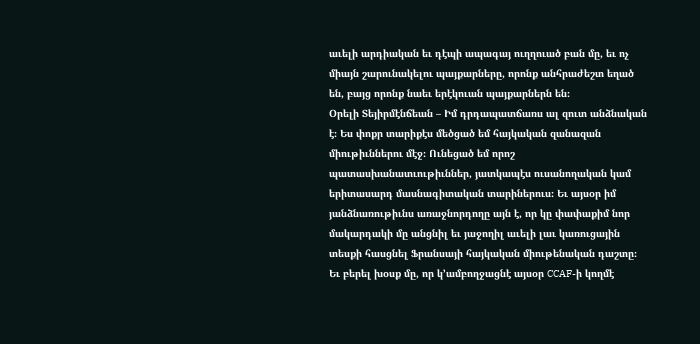աւելի արդիական եւ դէպի ապագայ ուղղուած բան մը, եւ ոչ միայն շարունակելու պայքարները, որոնք անհրաժեշտ եղած են, բայց որոնք նաեւ երէկուան պայքարներն են։
Օրելի Տեյիրմէնճեան – Իմ դրդապատճառս ալ զուտ անձնական է։ Ես փոքր տարիքէս մեծցած եմ հայկական զանազան միութիւններու մէջ։ Ունեցած եմ որոշ պատասխանատւութիւններ, յատկապէս ուսանողական կամ երիտասարդ մասնագիտական տարիներուս։ Եւ այսօր իմ յանձնառութիւնս առաջնորդողը այն է, որ կը փափաքիմ նոր մակարդակի մը անցնիլ եւ յաջողիլ աւելի լաւ կառուցային տեսքի հասցնել Ֆրանսայի հայկական միութենական դաշտը։ Եւ բերել խօսք մը, որ կ՚ամբողջացնէ այսօր CCAF-ի կողմէ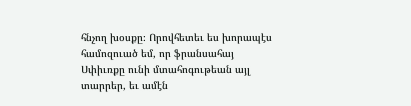հնչող խօսքը։ Որովհետեւ ես խորապէս համոզուած եմ, որ ֆրանսահայ Սփիւռքը ունի մտահոգութեան այլ տարրեր, եւ ամէն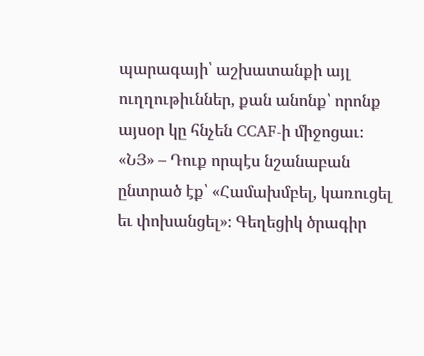պարագայի՝ աշխատանքի այլ ուղղութիւններ, քան անոնք՝ որոնք այսօր կը հնչեն CCAF-ի միջոցաւ։
«ՆՅ» – Դուք որպէս նշանաբան ընտրած էք՝ «Համախմբել, կառուցել եւ փոխանցել»։ Գեղեցիկ ծրագիր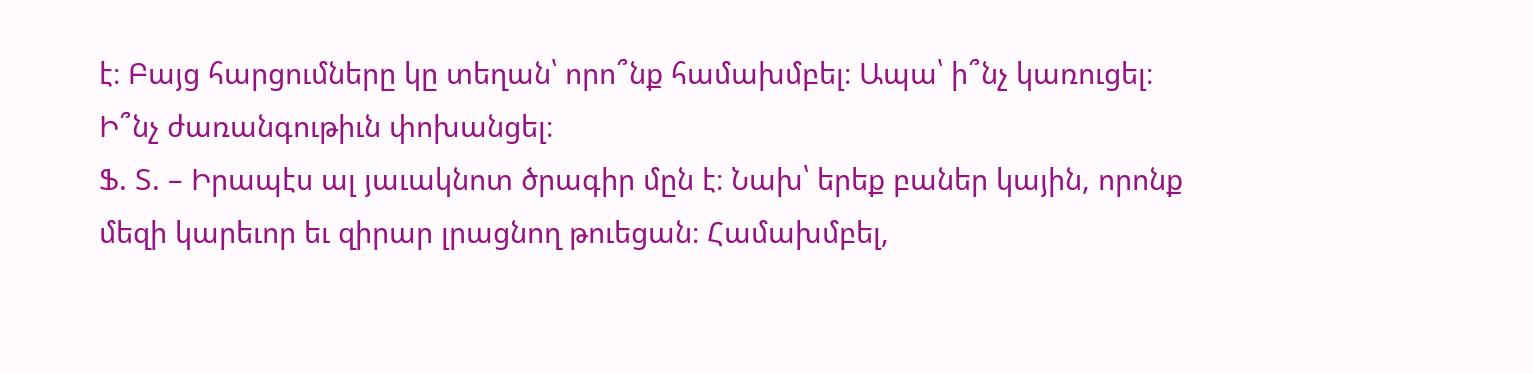է։ Բայց հարցումները կը տեղան՝ որո՞նք համախմբել։ Ապա՝ ի՞նչ կառուցել։ Ի՞նչ ժառանգութիւն փոխանցել։
Ֆ. Տ. – Իրապէս ալ յաւակնոտ ծրագիր մըն է։ Նախ՝ երեք բաներ կային, որոնք մեզի կարեւոր եւ զիրար լրացնող թուեցան։ Համախմբել,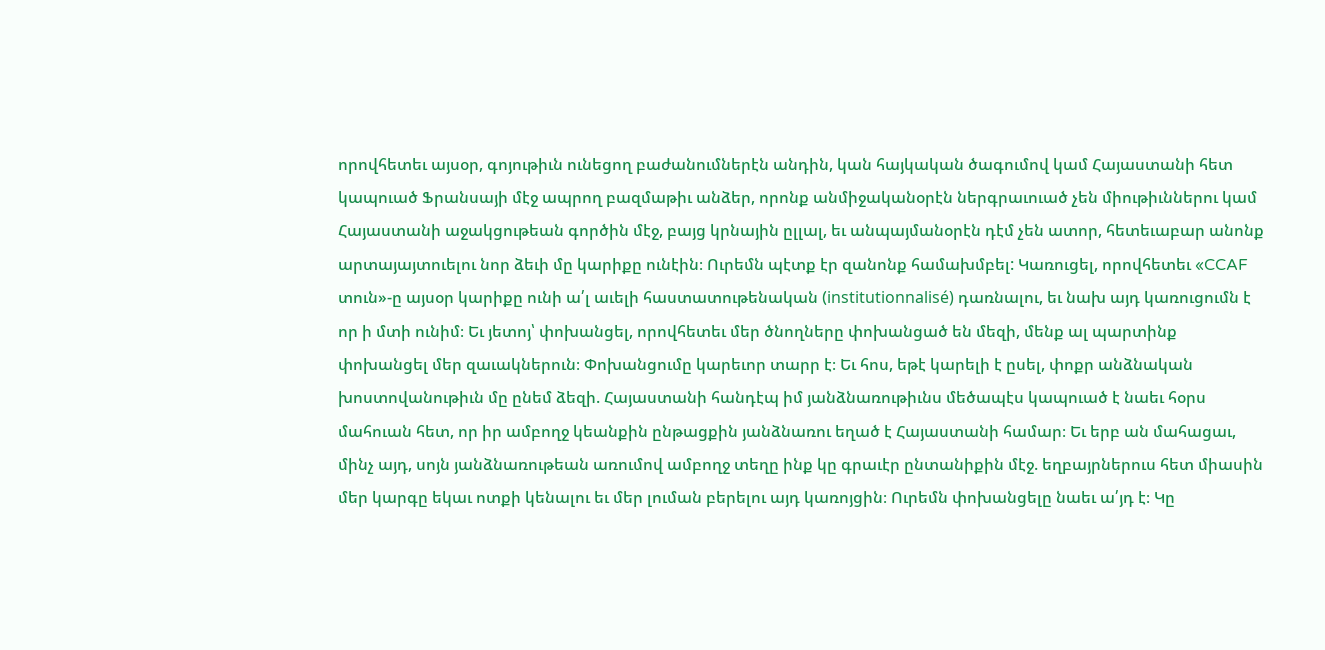որովհետեւ այսօր, գոյութիւն ունեցող բաժանումներէն անդին, կան հայկական ծագումով կամ Հայաստանի հետ կապուած Ֆրանսայի մէջ ապրող բազմաթիւ անձեր, որոնք անմիջականօրէն ներգրաւուած չեն միութիւններու կամ Հայաստանի աջակցութեան գործին մէջ, բայց կրնային ըլլալ, եւ անպայմանօրէն դէմ չեն ատոր, հետեւաբար անոնք արտայայտուելու նոր ձեւի մը կարիքը ունէին։ Ուրեմն պէտք էր զանոնք համախմբել: Կառուցել, որովհետեւ «CCAF տուն»-ը այսօր կարիքը ունի ա՛լ աւելի հաստատութենական (institutionnalisé) դառնալու, եւ նախ այդ կառուցումն է որ ի մտի ունիմ։ Եւ յետոյ՝ փոխանցել, որովհետեւ մեր ծնողները փոխանցած են մեզի, մենք ալ պարտինք փոխանցել մեր զաւակներուն։ Փոխանցումը կարեւոր տարր է։ Եւ հոս, եթէ կարելի է ըսել, փոքր անձնական խոստովանութիւն մը ընեմ ձեզի. Հայաստանի հանդէպ իմ յանձնառութիւնս մեծապէս կապուած է նաեւ հօրս մահուան հետ, որ իր ամբողջ կեանքին ընթացքին յանձնառու եղած է Հայաստանի համար։ Եւ երբ ան մահացաւ, մինչ այդ, սոյն յանձնառութեան առումով ամբողջ տեղը ինք կը գրաւէր ընտանիքին մէջ. եղբայրներուս հետ միասին մեր կարգը եկաւ ոտքի կենալու եւ մեր լուման բերելու այդ կառոյցին։ Ուրեմն փոխանցելը նաեւ ա՛յդ է։ Կը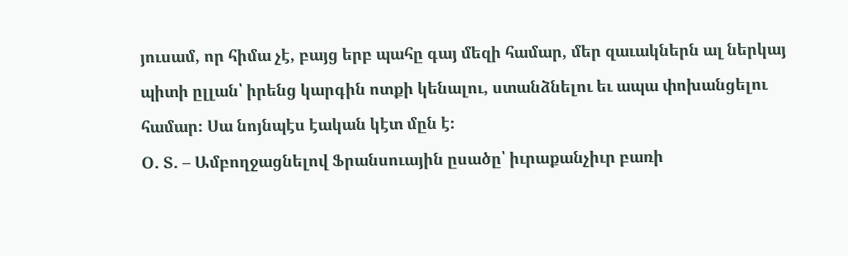յուսամ, որ հիմա չէ, բայց երբ պահը գայ մեզի համար, մեր զաւակներն ալ ներկայ պիտի ըլլան՝ իրենց կարգին ոտքի կենալու, ստանձնելու եւ ապա փոխանցելու համար։ Սա նոյնպէս էական կէտ մըն է։
Օ. Տ. – Ամբողջացնելով Ֆրանսուային ըսածը՝ իւրաքանչիւր բառի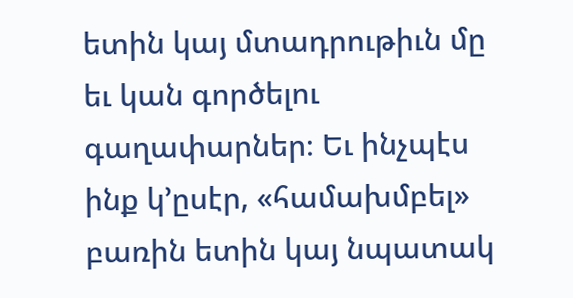ետին կայ մտադրութիւն մը եւ կան գործելու գաղափարներ։ Եւ ինչպէս ինք կ՚ըսէր, «համախմբել» բառին ետին կայ նպատակ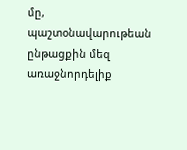մը, պաշտօնավարութեան ընթացքին մեզ առաջնորդելիք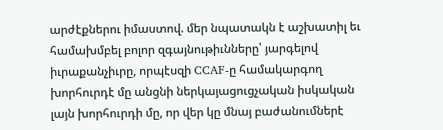արժէքներու իմաստով. մեր նպատակն է աշխատիլ եւ համախմբել բոլոր զգայնութիւնները՝ յարգելով իւրաքանչիւրը, որպէսզի CCAF-ը համակարգող խորհուրդէ մը անցնի ներկայացուցչական իսկական լայն խորհուրդի մը, որ վեր կը մնայ բաժանումներէ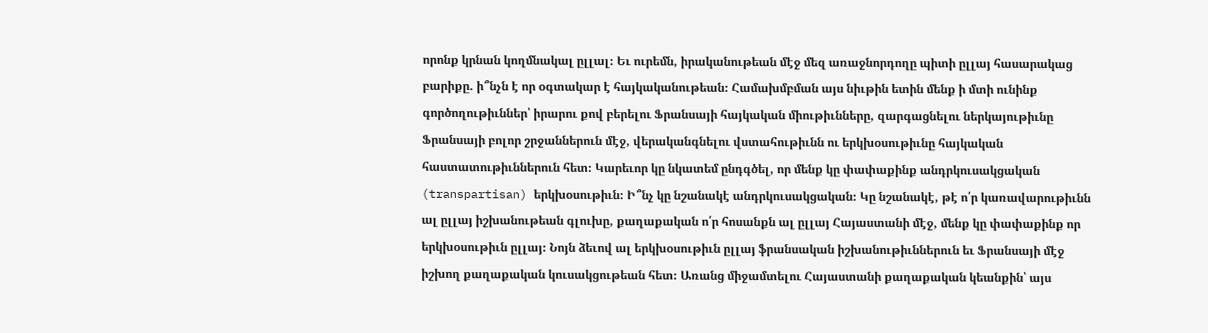որոնք կրնան կողմնակալ ըլլալ։ Եւ ուրեմն, իրականութեան մէջ մեզ առաջնորդողը պիտի ըլլայ հասարակաց բարիքը. ի՞նչն է որ օգտակար է հայկականութեան։ Համախմբման այս նիւթին ետին մենք ի մտի ունինք գործողութիւններ՝ իրարու քով բերելու Ֆրանսայի հայկական միութիւնները, զարգացնելու ներկայութիւնը Ֆրանսայի բոլոր շրջաններուն մէջ, վերականգնելու վստահութիւնն ու երկխօսութիւնը հայկական հաստատութիւններուն հետ։ Կարեւոր կը նկատեմ ընդգծել, որ մենք կը փափաքինք անդրկուսակցական (transpartisan) երկխօսութիւն։ Ի՞նչ կը նշանակէ անդրկուսակցական։ Կը նշանակէ, թէ ո՛ր կառավարութիւնն ալ ըլլայ իշխանութեան գլուխը, քաղաքական ո՛ր հոսանքն ալ ըլլայ Հայաստանի մէջ, մենք կը փափաքինք որ երկխօսութիւն ըլլայ։ Նոյն ձեւով ալ երկխօսութիւն ըլլայ ֆրանսական իշխանութիւններուն եւ Ֆրանսայի մէջ իշխող քաղաքական կուսակցութեան հետ։ Առանց միջամտելու Հայաստանի քաղաքական կեանքին՝ այս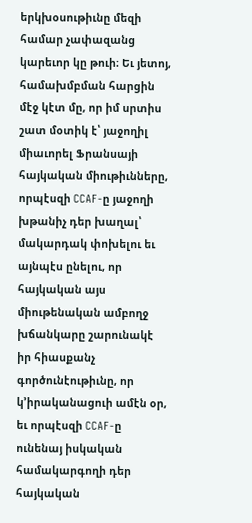երկխօսութիւնը մեզի համար չափազանց կարեւոր կը թուի։ Եւ յետոյ, համախմբման հարցին մէջ կէտ մը, որ իմ սրտիս շատ մօտիկ է՝ յաջողիլ միաւորել Ֆրանսայի հայկական միութիւնները, որպէսզի CCAF-ը յաջողի խթանիչ դեր խաղալ՝ մակարդակ փոխելու եւ այնպէս ընելու, որ հայկական այս միութենական ամբողջ խճանկարը շարունակէ իր հիասքանչ գործունէութիւնը, որ կ՚իրականացուի ամէն օր, եւ որպէսզի CCAF-ը ունենայ իսկական համակարգողի դեր հայկական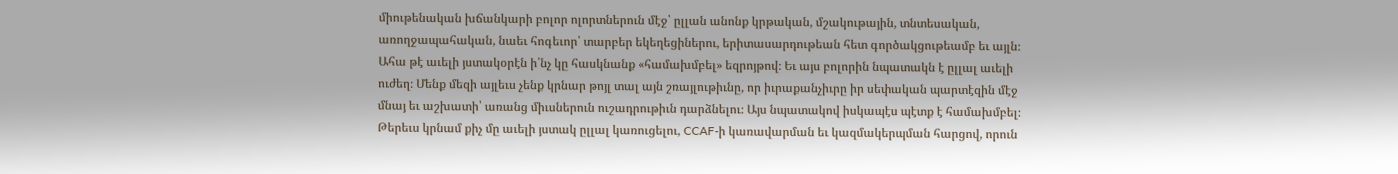միութենական խճանկարի բոլոր ոլորտներուն մէջ՝ ըլլան անոնք կրթական, մշակութային, տնտեսական, առողջապահական, նաեւ հոգեւոր՝ տարբեր եկեղեցիներու, երիտասարդութեան հետ գործակցութեամբ եւ այլն։ Ահա թէ աւելի յստակօրէն ի՛նչ կը հասկնանք «համախմբել» եզրոյթով։ Եւ այս բոլորին նպատակն է ըլլալ աւելի ուժեղ։ Մենք մեզի այլեւս չենք կրնար թոյլ տալ այն շռայլութիւնը, որ իւրաքանչիւրը իր սեփական պարտէզին մէջ մնայ եւ աշխատի՝ առանց միւսներուն ուշադրութիւն դարձնելու։ Այս նպատակով իսկապէս պէտք է համախմբել։
Թերեւս կրնամ քիչ մը աւելի յստակ ըլլալ կառուցելու, CCAF-ի կառավարման եւ կազմակերպման հարցով, որուն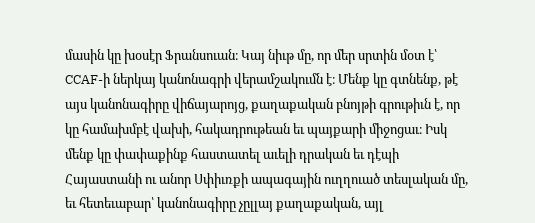մասին կը խօսէր Ֆրանսուան։ Կայ նիւթ մը, որ մեր սրտին մօտ է՝ CCAF-ի ներկայ կանոնագրի վերամշակումն է։ Մենք կը գտնենք, թէ այս կանոնագիրը վիճայարոյց, քաղաքական բնոյթի գրութիւն է, որ կը համախմբէ վախի, հակադրութեան եւ պայքարի միջոցաւ։ Իսկ մենք կը փափաքինք հաստատել աւելի դրական եւ դէպի Հայաստանի ու անոր Սփիւռքի ապագային ուղղուած տեսլական մը, եւ հետեւաբար՝ կանոնագիրը չըլլայ քաղաքական, այլ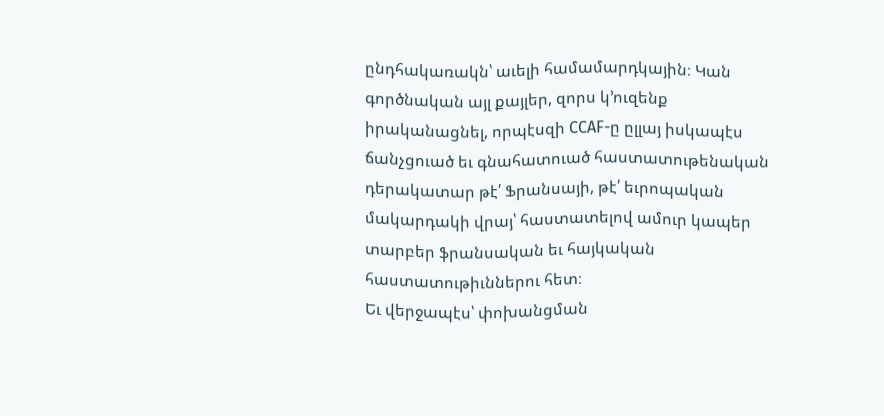ընդհակառակն՝ աւելի համամարդկային։ Կան գործնական այլ քայլեր, զորս կ՚ուզենք իրականացնել, որպէսզի CCAF-ը ըլլայ իսկապէս ճանչցուած եւ գնահատուած հաստատութենական դերակատար թէ՛ Ֆրանսայի, թէ՛ եւրոպական մակարդակի վրայ՝ հաստատելով ամուր կապեր տարբեր ֆրանսական եւ հայկական հաստատութիւններու հետ։
Եւ վերջապէս՝ փոխանցման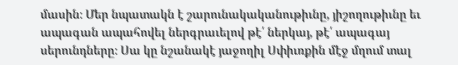մասին։ Մեր նպատակն է շարունակականութիւնը, յիշողութիւնը եւ ապագան ապահովել ներգրաւելով թէ՛ ներկայ, թէ՛ ապագայ սերունդները։ Սա կը նշանակէ յաջողիլ Սփիւռքին մէջ մղում տալ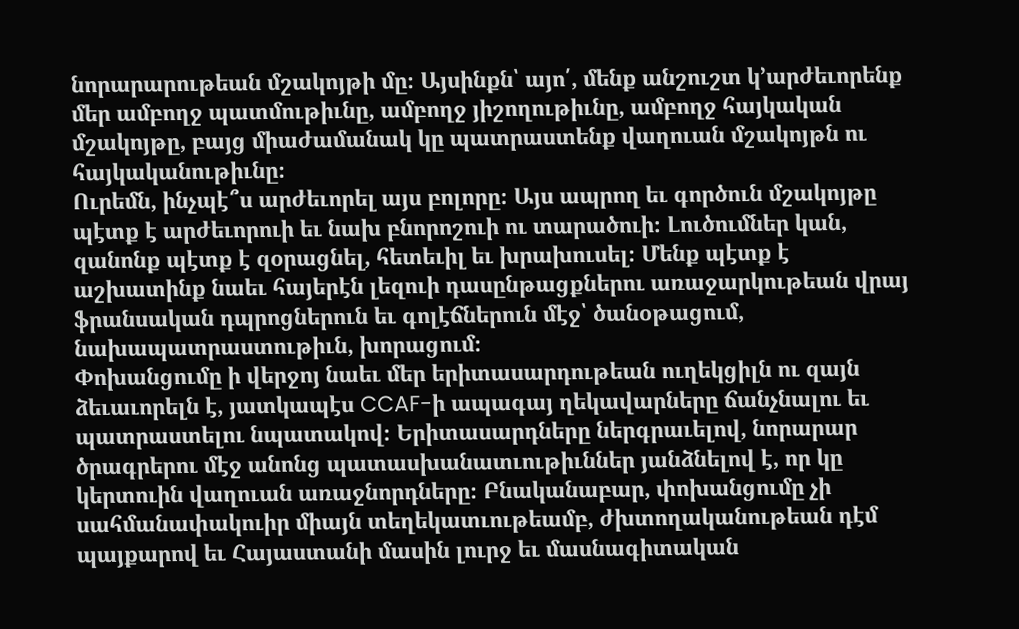նորարարութեան մշակոյթի մը։ Այսինքն՝ այո՛, մենք անշուշտ կ՚արժեւորենք մեր ամբողջ պատմութիւնը, ամբողջ յիշողութիւնը, ամբողջ հայկական մշակոյթը, բայց միաժամանակ կը պատրաստենք վաղուան մշակոյթն ու հայկականութիւնը։
Ուրեմն, ինչպէ՞ս արժեւորել այս բոլորը։ Այս ապրող եւ գործուն մշակոյթը պէտք է արժեւորուի եւ նախ բնորոշուի ու տարածուի։ Լուծումներ կան, զանոնք պէտք է զօրացնել, հետեւիլ եւ խրախուսել։ Մենք պէտք է աշխատինք նաեւ հայերէն լեզուի դասընթացքներու առաջարկութեան վրայ ֆրանսական դպրոցներուն եւ գոլէճներուն մէջ՝ ծանօթացում, նախապատրաստութիւն, խորացում։
Փոխանցումը ի վերջոյ նաեւ մեր երիտասարդութեան ուղեկցիլն ու զայն ձեւաւորելն է, յատկապէս CCAF-ի ապագայ ղեկավարները ճանչնալու եւ պատրաստելու նպատակով։ Երիտասարդները ներգրաւելով, նորարար ծրագրերու մէջ անոնց պատասխանատւութիւններ յանձնելով է, որ կը կերտուին վաղուան առաջնորդները։ Բնականաբար, փոխանցումը չի սահմանափակուիր միայն տեղեկատւութեամբ, ժխտողականութեան դէմ պայքարով եւ Հայաստանի մասին լուրջ եւ մասնագիտական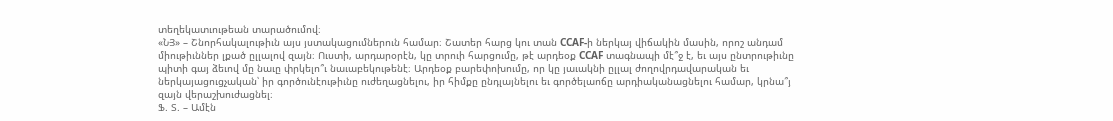տեղեկատւութեան տարածումով։
«ՆՅ» – Շնորհակալութիւն այս յստակացումներուն համար։ Շատեր հարց կու տան CCAF-ի ներկայ վիճակին մասին, որոշ անդամ միութիւններ լքած ըլլալով զայն։ Ուստի, արդարօրէն, կը տրուի հարցումը, թէ արդեօք CCAF տագնապի մէ՞ջ է, եւ այս ընտրութիւնը պիտի գայ ձեւով մը նաւը փրկելո՞ւ նաւաբեկութենէ։ Արդեօք բարեփոխումը, որ կը յաւակնի ըլլալ ժողովրդավարական եւ ներկայացուցչական՝ իր գործունէութիւնը ուժեղացնելու, իր հիմքը ընդլայնելու եւ գործելաոճը արդիականացնելու համար, կրնա՞յ զայն վերաշխուժացնել։
Ֆ. Տ. – Ամէն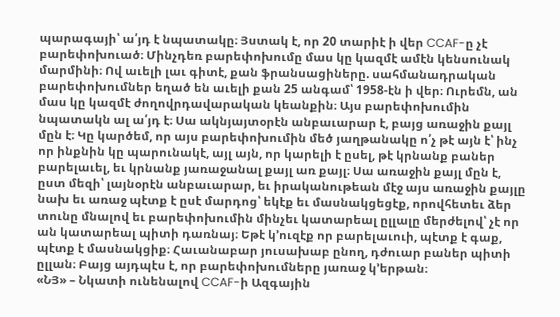պարագայի՝ ա՛յդ է նպատակը։ Յստակ է, որ 20 տարիէ ի վեր CCAF-ը չէ բարեփոխուած։ Մինչդեռ բարեփոխումը մաս կը կազմէ ամէն կենսունակ մարմինի։ Ով աւելի լաւ գիտէ, քան ֆրանսացիները. սահմանադրական բարեփոխումներ եղած են աւելի քան 25 անգամ՝ 1958-էն ի վեր։ Ուրեմն, ան մաս կը կազմէ ժողովրդավարական կեանքին։ Այս բարեփոխումին նպատակն ալ ա՛յդ է։ Սա ակնյայտօրէն անբաւարար է, բայց առաջին քայլ մըն է։ Կը կարծեմ, որ այս բարեփոխումին մեծ յաղթանակը ո՛չ թէ այն է՝ ինչ որ ինքնին կը պարունակէ, այլ այն, որ կարելի է ըսել, թէ կրնանք բաներ բարելաւել, եւ կրնանք յառաջանալ քայլ առ քայլ։ Սա առաջին քայլ մըն է, ըստ մեզի՝ լայնօրէն անբաւարար, եւ իրականութեան մէջ այս առաջին քայլը նախ եւ առաջ պէտք է ըսէ մարդոց՝ եկէք եւ մասնակցեցէք, որովհետեւ ձեր տունը մնալով եւ բարեփոխումին մինչեւ կատարեալ ըլլալը մերժելով՝ չէ որ ան կատարեալ պիտի դառնայ։ Եթէ կ՚ուզէք որ բարելաւուի, պէտք է գաք, պէտք է մասնակցիք։ Հաւանաբար յուսախաբ ընող, դժուար բաներ պիտի ըլլան։ Բայց այդպէս է, որ բարեփոխումները յառաջ կ՚երթան։
«ՆՅ» – Նկատի ունենալով CCAF-ի Ազգային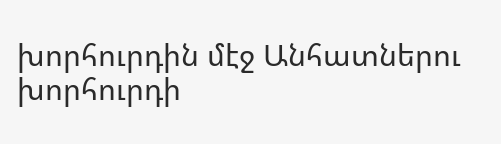խորհուրդին մէջ Անհատներու խորհուրդի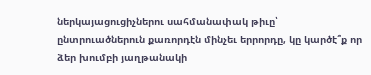ներկայացուցիչներու սահմանափակ թիւը՝ ընտրուածներուն քառորդէն մինչեւ երրորդը, կը կարծէ՞ք որ ձեր խումբի յաղթանակի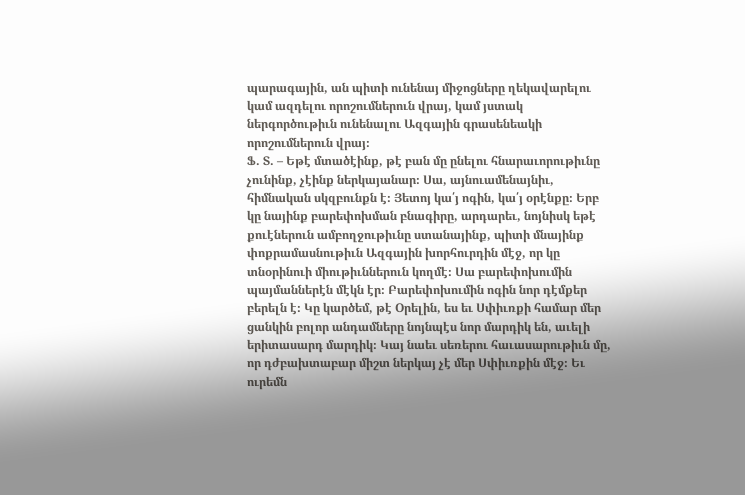պարագային, ան պիտի ունենայ միջոցները ղեկավարելու կամ ազդելու որոշումներուն վրայ, կամ յստակ ներգործութիւն ունենալու Ազգային գրասենեակի որոշումներուն վրայ։
Ֆ. Տ. – Եթէ մտածէինք, թէ բան մը ընելու հնարաւորութիւնը չունինք, չէինք ներկայանար։ Սա, այնուամենայնիւ, հիմնական սկզբունքն է։ Յետոյ կա՛յ ոգին, կա՛յ օրէնքը։ Երբ կը նայինք բարեփոխման բնագիրը, արդարեւ, նոյնիսկ եթէ քուէներուն ամբողջութիւնը ստանայինք, պիտի մնայինք փոքրամասնութիւն Ազգային խորհուրդին մէջ, որ կը տնօրինուի միութիւններուն կողմէ։ Սա բարեփոխումին պայմաններէն մէկն էր։ Բարեփոխումին ոգին նոր դէմքեր բերելն է։ Կը կարծեմ, թէ Օրելին, ես եւ Սփիւռքի համար մեր ցանկին բոլոր անդամները նոյնպէս նոր մարդիկ են, աւելի երիտասարդ մարդիկ։ Կայ նաեւ սեռերու հաւասարութիւն մը, որ դժբախտաբար միշտ ներկայ չէ մեր Սփիւռքին մէջ։ Եւ ուրեմն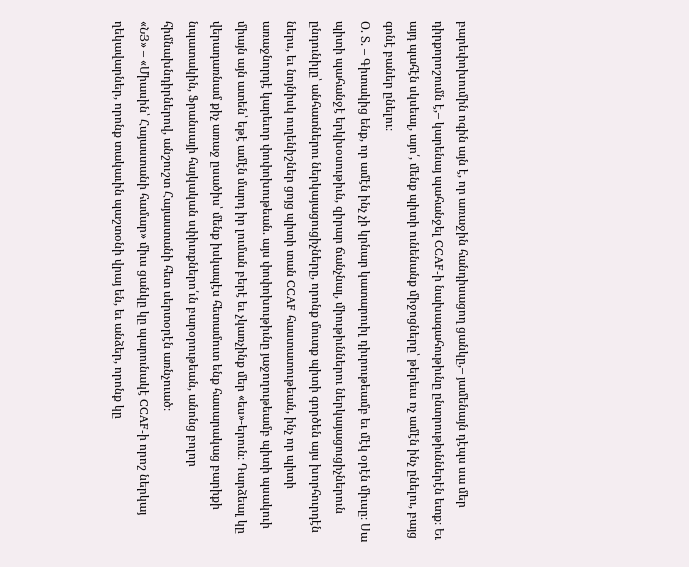բարեփոխումին ոգին այն է, որ առաջին հանդիսացող ցանկը,– յամենայն դէպս սա մեր դիրքորոշումն է,– կարենայ պահանջել CCAF-ի նախագահութիւնը ընտրութիւններէն ետք։ Եւ այդ պահէն սկսեալ, այո՛, մենք պիտի ունենանք միջոցները՝ թերեւս ոչ ամէն ինչ ընելու, բայց գոնէ բաներ ընելու։
Օ. Տ. – Գիտակից ենք, որ ամէն ինչ չի կրնար կատարուիլ դիւրութեամբ եւ մէկ օրէն միւսը։ Սա պիտի պահանջէ երկխօսութիւն, զիրար ճանչնալ, միութիւններու ներկայացուցիչներուն ընդունիլը՝ անհատներու ներկայացուցիչները, որոնք մուտք պիտի գործեն այս խորհուրդէն ներս, եւ նոյնիսկ ուղենիշներ ցոյց պիտի տան CCAF հաստատութեան, ինչ որ պիտի առաջնորդէ կարեւոր փոփոխութեան. այս փոփոխութիւնը յաջողութեամբ պիտի պսակուի միայն այն ատեն՝ եթէ ամէն մարդ իր լուման բերէ եւ չկառչինք մեր «ես»-երուն։ Դարձեալ կը վերադառնամ քիչ առաջ ըսածիս՝ մենք իսկապէս հետամուտ ենք հասարակաց բարիքի նպատակին, Ֆրանսայի հայկական սփիւռքներո՛ւն բարօրութեան, անոնց բոլոր հիմնախնդիրներով, անշուշտ Հայաստանի հետ սերտօրէն առնչուած։
«ՆՅ» – «Միասին՝ Հայաստանի համար» միւս ցանկը կը պարունակէ CCAF-ի որոշ ներկայ ղեկավարներ, որոնք տակաւին պաշտօնի վրայ են, եւ անձեր, որոնք կը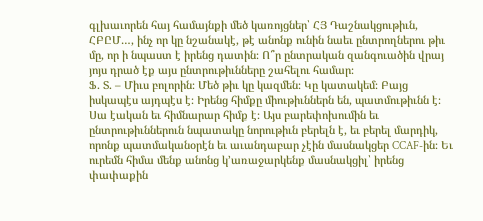գլխաւորեն հայ համայնքի մեծ կառոյցներ՝ ՀՅ Դաշնակցութիւն, ՀԲԸՄ…, ինչ որ կը նշանակէ, թէ անոնք ունին նաեւ ընտրողներու թիւ մը, որ ի նպաստ է իրենց դատին։ Ո՞ր ընտրական զանգուածին վրայ յոյս դրած էք այս ընտրութիւնները շահելու համար։
Ֆ. Տ. – Միւս բոլորին։ Մեծ թիւ կը կազմեն։ Կը կատակեմ։ Բայց իսկապէս այդպէս է։ Իրենց հիմքը միութիւններն են, պատմութիւնն է։ Սա էական եւ հիմնարար հիմք է։ Այս բարեփոխումին եւ ընտրութիւններուն նպատակը նորութիւն բերելն է, եւ բերել մարդիկ, որոնք պատմականօրէն եւ աւանդաբար չէին մասնակցեր CCAF-ին։ Եւ ուրեմն հիմա մենք անոնց կ՚առաջարկենք մասնակցիլ՝ իրենց փափաքին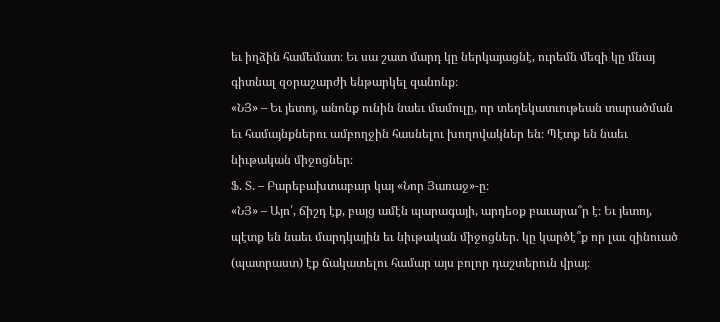եւ իղձին համեմատ։ Եւ սա շատ մարդ կը ներկայացնէ, ուրեմն մեզի կը մնայ գիտնալ զօրաշարժի ենթարկել զանոնք։
«ՆՅ» – Եւ յետոյ, անոնք ունին նաեւ մամուլը, որ տեղեկատւութեան տարածման եւ համայնքներու ամբողջին հասնելու խողովակներ են։ Պէտք են նաեւ նիւթական միջոցներ։
Ֆ. Տ. – Բարեբախտաբար կայ «Նոր Յառաջ»-ը։
«ՆՅ» – Այո՛, ճիշդ էք, բայց ամէն պարագայի, արդեօք բաւարա՞ր է։ Եւ յետոյ, պէտք են նաեւ մարդկային եւ նիւթական միջոցներ. կը կարծէ՞ք որ լաւ զինուած (պատրաստ) էք ճակատելու համար այս բոլոր դաշտերուն վրայ։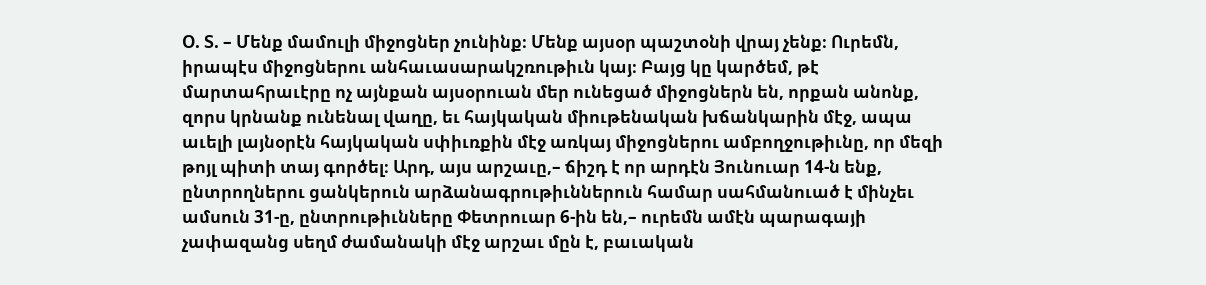Օ. Տ. – Մենք մամուլի միջոցներ չունինք։ Մենք այսօր պաշտօնի վրայ չենք։ Ուրեմն, իրապէս միջոցներու անհաւասարակշռութիւն կայ։ Բայց կը կարծեմ, թէ մարտահրաւէրը ոչ այնքան այսօրուան մեր ունեցած միջոցներն են, որքան անոնք, զորս կրնանք ունենալ վաղը, եւ հայկական միութենական խճանկարին մէջ, ապա աւելի լայնօրէն հայկական սփիւռքին մէջ առկայ միջոցներու ամբողջութիւնը, որ մեզի թոյլ պիտի տայ գործել։ Արդ, այս արշաւը,– ճիշդ է որ արդէն Յունուար 14-ն ենք, ընտրողներու ցանկերուն արձանագրութիւններուն համար սահմանուած է մինչեւ ամսուն 31-ը, ընտրութիւնները Փետրուար 6-ին են,– ուրեմն ամէն պարագայի չափազանց սեղմ ժամանակի մէջ արշաւ մըն է, բաւական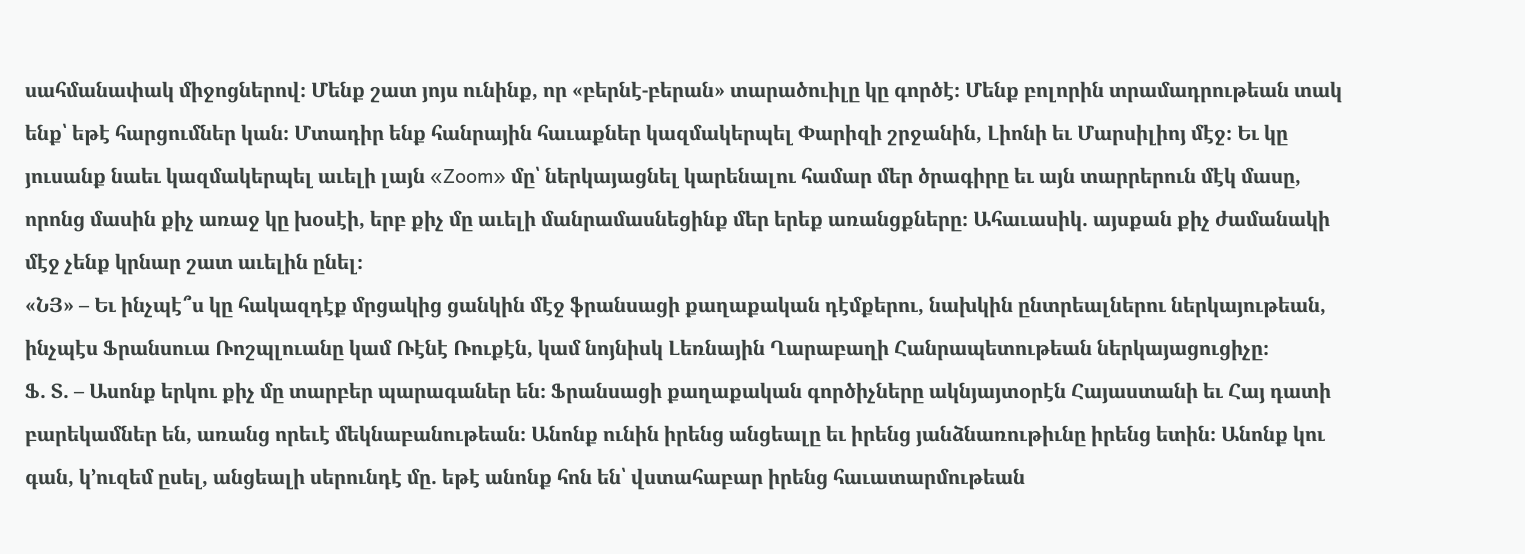սահմանափակ միջոցներով։ Մենք շատ յոյս ունինք, որ «բերնէ-բերան» տարածուիլը կը գործէ։ Մենք բոլորին տրամադրութեան տակ ենք՝ եթէ հարցումներ կան։ Մտադիր ենք հանրային հաւաքներ կազմակերպել Փարիզի շրջանին, Լիոնի եւ Մարսիլիոյ մէջ։ Եւ կը յուսանք նաեւ կազմակերպել աւելի լայն «Zoom» մը՝ ներկայացնել կարենալու համար մեր ծրագիրը եւ այն տարրերուն մէկ մասը, որոնց մասին քիչ առաջ կը խօսէի, երբ քիչ մը աւելի մանրամասնեցինք մեր երեք առանցքները։ Ահաւասիկ. այսքան քիչ ժամանակի մէջ չենք կրնար շատ աւելին ընել։
«ՆՅ» – Եւ ինչպէ՞ս կը հակազդէք մրցակից ցանկին մէջ ֆրանսացի քաղաքական դէմքերու, նախկին ընտրեալներու ներկայութեան, ինչպէս Ֆրանսուա Ռոշպլուանը կամ Ռէնէ Ռուքէն, կամ նոյնիսկ Լեռնային Ղարաբաղի Հանրապետութեան ներկայացուցիչը։
Ֆ. Տ. – Ասոնք երկու քիչ մը տարբեր պարագաներ են։ Ֆրանսացի քաղաքական գործիչները ակնյայտօրէն Հայաստանի եւ Հայ դատի բարեկամներ են, առանց որեւէ մեկնաբանութեան։ Անոնք ունին իրենց անցեալը եւ իրենց յանձնառութիւնը իրենց ետին։ Անոնք կու գան, կ՚ուզեմ ըսել, անցեալի սերունդէ մը. եթէ անոնք հոն են՝ վստահաբար իրենց հաւատարմութեան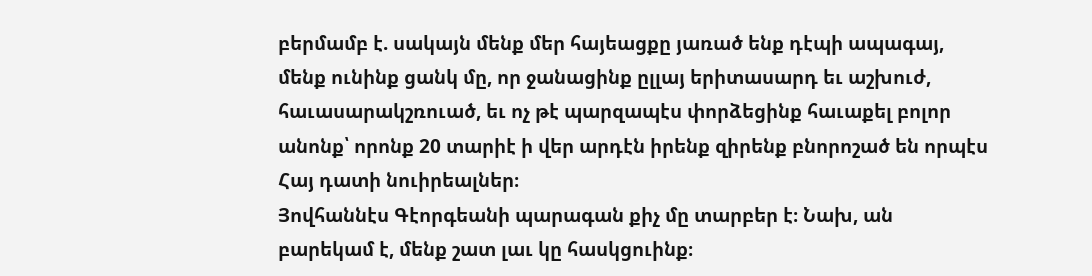բերմամբ է. սակայն մենք մեր հայեացքը յառած ենք դէպի ապագայ, մենք ունինք ցանկ մը, որ ջանացինք ըլլայ երիտասարդ եւ աշխուժ, հաւասարակշռուած, եւ ոչ թէ պարզապէս փորձեցինք հաւաքել բոլոր անոնք՝ որոնք 20 տարիէ ի վեր արդէն իրենք զիրենք բնորոշած են որպէս Հայ դատի նուիրեալներ։
Յովհաննէս Գէորգեանի պարագան քիչ մը տարբեր է։ Նախ, ան բարեկամ է, մենք շատ լաւ կը հասկցուինք։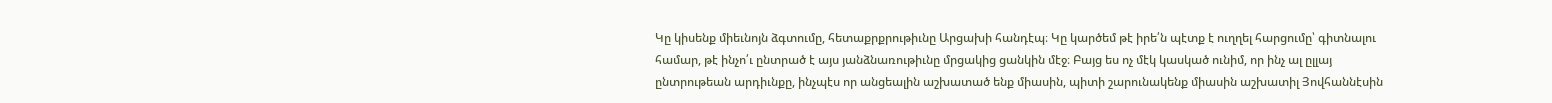Կը կիսենք միեւնոյն ձգտումը, հետաքրքրութիւնը Արցախի հանդէպ։ Կը կարծեմ թէ իրե՛ն պէտք է ուղղել հարցումը՝ գիտնալու համար, թէ ինչո՛ւ ընտրած է այս յանձնառութիւնը մրցակից ցանկին մէջ։ Բայց ես ոչ մէկ կասկած ունիմ, որ ինչ ալ ըլլայ ընտրութեան արդիւնքը, ինչպէս որ անցեալին աշխատած ենք միասին, պիտի շարունակենք միասին աշխատիլ Յովհաննէսին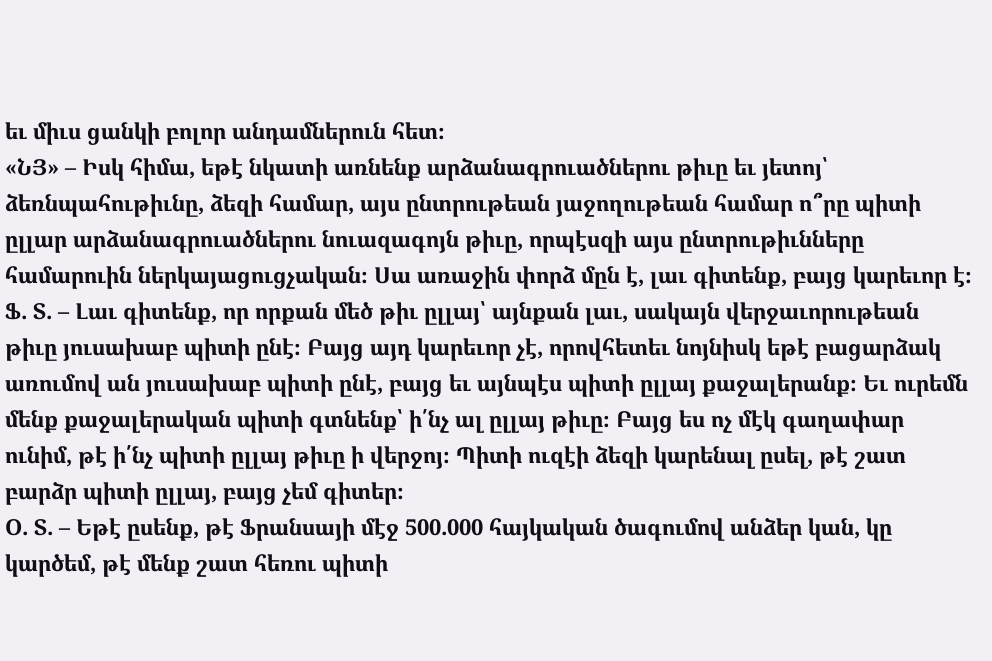եւ միւս ցանկի բոլոր անդամներուն հետ։
«ՆՅ» – Իսկ հիմա, եթէ նկատի առնենք արձանագրուածներու թիւը եւ յետոյ՝ ձեռնպահութիւնը, ձեզի համար, այս ընտրութեան յաջողութեան համար ո՞րը պիտի ըլլար արձանագրուածներու նուազագոյն թիւը, որպէսզի այս ընտրութիւնները համարուին ներկայացուցչական։ Սա առաջին փորձ մըն է, լաւ գիտենք, բայց կարեւոր է։
Ֆ. Տ. – Լաւ գիտենք, որ որքան մեծ թիւ ըլլայ՝ այնքան լաւ, սակայն վերջաւորութեան թիւը յուսախաբ պիտի ընէ։ Բայց այդ կարեւոր չէ, որովհետեւ նոյնիսկ եթէ բացարձակ առումով ան յուսախաբ պիտի ընէ, բայց եւ այնպէս պիտի ըլլայ քաջալերանք։ Եւ ուրեմն մենք քաջալերական պիտի գտնենք՝ ի՛նչ ալ ըլլայ թիւը։ Բայց ես ոչ մէկ գաղափար ունիմ, թէ ի՛նչ պիտի ըլլայ թիւը ի վերջոյ։ Պիտի ուզէի ձեզի կարենալ ըսել, թէ շատ բարձր պիտի ըլլայ, բայց չեմ գիտեր։
Օ. Տ. – Եթէ ըսենք, թէ Ֆրանսայի մէջ 500.000 հայկական ծագումով անձեր կան, կը կարծեմ, թէ մենք շատ հեռու պիտի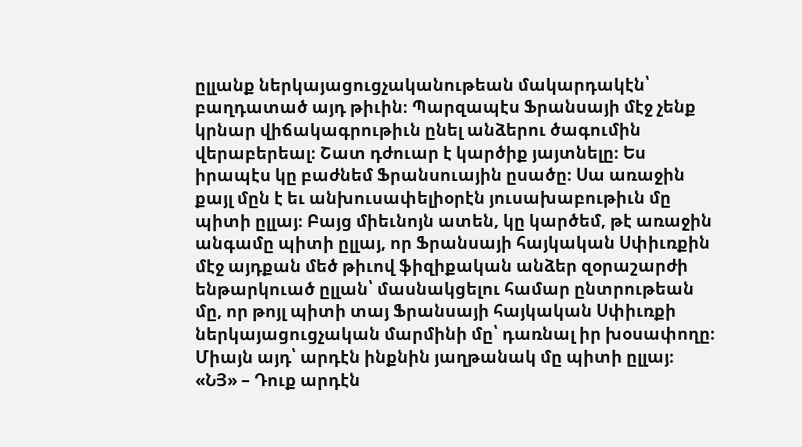ըլլանք ներկայացուցչականութեան մակարդակէն՝ բաղդատած այդ թիւին։ Պարզապէս Ֆրանսայի մէջ չենք կրնար վիճակագրութիւն ընել անձերու ծագումին վերաբերեալ։ Շատ դժուար է կարծիք յայտնելը։ Ես իրապէս կը բաժնեմ Ֆրանսուային ըսածը։ Սա առաջին քայլ մըն է եւ անխուսափելիօրէն յուսախաբութիւն մը պիտի ըլլայ։ Բայց միեւնոյն ատեն, կը կարծեմ, թէ առաջին անգամը պիտի ըլլայ, որ Ֆրանսայի հայկական Սփիւռքին մէջ այդքան մեծ թիւով ֆիզիքական անձեր զօրաշարժի ենթարկուած ըլլան՝ մասնակցելու համար ընտրութեան մը, որ թոյլ պիտի տայ Ֆրանսայի հայկական Սփիւռքի ներկայացուցչական մարմինի մը՝ դառնալ իր խօսափողը։ Միայն այդ՝ արդէն ինքնին յաղթանակ մը պիտի ըլլայ։
«ՆՅ» – Դուք արդէն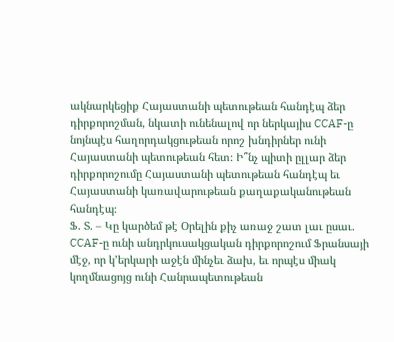ակնարկեցիք Հայաստանի պետութեան հանդէպ ձեր դիրքորոշման, նկատի ունենալով որ ներկայիս CCAF-ը նոյնպէս հաղորդակցութեան որոշ խնդիրներ ունի Հայաստանի պետութեան հետ։ Ի՞նչ պիտի ըլլար ձեր դիրքորոշումը Հայաստանի պետութեան հանդէպ եւ Հայաստանի կառավարութեան քաղաքականութեան հանդէպ։
Ֆ. Տ. – Կը կարծեմ թէ Օրելին քիչ առաջ շատ լաւ ըսաւ. CCAF-ը ունի անդրկուսակցական դիրքորոշում Ֆրանսայի մէջ, որ կ՚երկարի աջէն մինչեւ ձախ, եւ որպէս միակ կողմնացոյց ունի Հանրապետութեան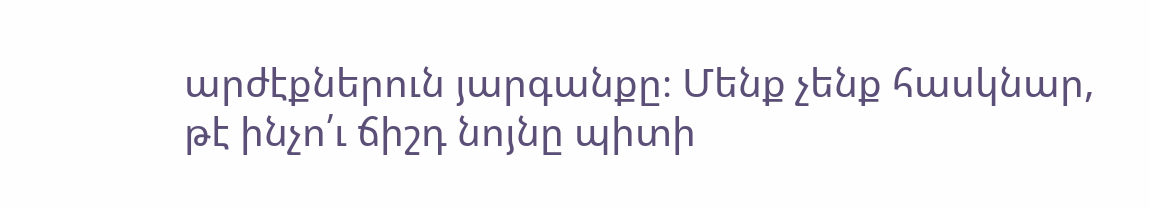արժէքներուն յարգանքը։ Մենք չենք հասկնար, թէ ինչո՛ւ ճիշդ նոյնը պիտի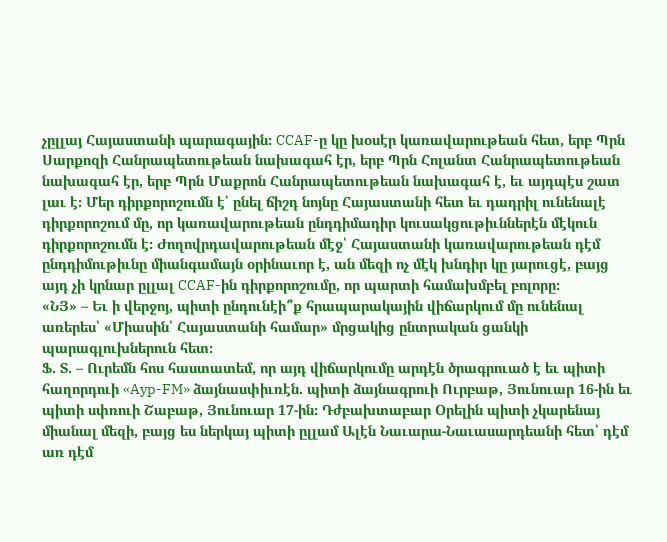չըլլայ Հայաստանի պարագային։ CCAF-ը կը խօսէր կառավարութեան հետ, երբ Պրն Սարքոզի Հանրապետութեան նախագահ էր, երբ Պրն Հոլանտ Հանրապետութեան նախագահ էր, երբ Պրն Մաքրոն Հանրապետութեան նախագահ է, եւ այդպէս շատ լաւ է։ Մեր դիրքորոշումն է՝ ընել ճիշդ նոյնը Հայաստանի հետ եւ դադրիլ ունենալէ դիրքորոշում մը, որ կառավարութեան ընդդիմադիր կուսակցութիւններէն մէկուն դիրքորոշումն է։ Ժողովրդավարութեան մէջ՝ Հայաստանի կառավարութեան դէմ ընդդիմութիւնը միանգամայն օրինաւոր է, ան մեզի ոչ մէկ խնդիր կը յարուցէ, բայց այդ չի կրնար ըլլալ CCAF-ին դիրքորոշումը, որ պարտի համախմբել բոլորը։
«ՆՅ» – Եւ ի վերջոյ, պիտի ընդունէի՞ք հրապարակային վիճարկում մը ունենալ առերես՝ «Միասին՝ Հայաստանի համար» մրցակից ընտրական ցանկի պարագլուխներուն հետ։
Ֆ. Տ. – Ուրեմն հոս հաստատեմ, որ այդ վիճարկումը արդէն ծրագրուած է եւ պիտի հաղորդուի «Ayp-FM» ձայնասփիւռէն. պիտի ձայնագրուի Ուրբաթ, Յունուար 16-ին եւ պիտի սփռուի Շաբաթ, Յունուար 17-ին։ Դժբախտաբար Օրելին պիտի չկարենայ միանալ մեզի, բայց ես ներկայ պիտի ըլլամ Ալէն Նաւարա-Նաւասարդեանի հետ՝ դէմ առ դէմ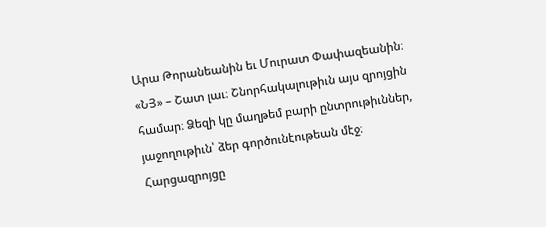Արա Թորանեանին եւ Մուրատ Փափազեանին։
«ՆՅ» – Շատ լաւ։ Շնորհակալութիւն այս զրոյցին համար։ Ձեզի կը մաղթեմ բարի ընտրութիւններ, յաջողութիւն՝ ձեր գործունէութեան մէջ։
Հարցազրոյցը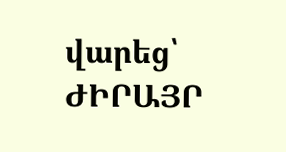վարեց՝ ԺԻՐԱՅՐ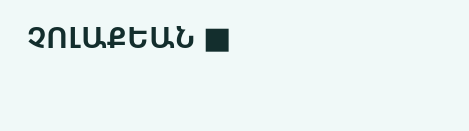ՉՈԼԱՔԵԱՆ ■